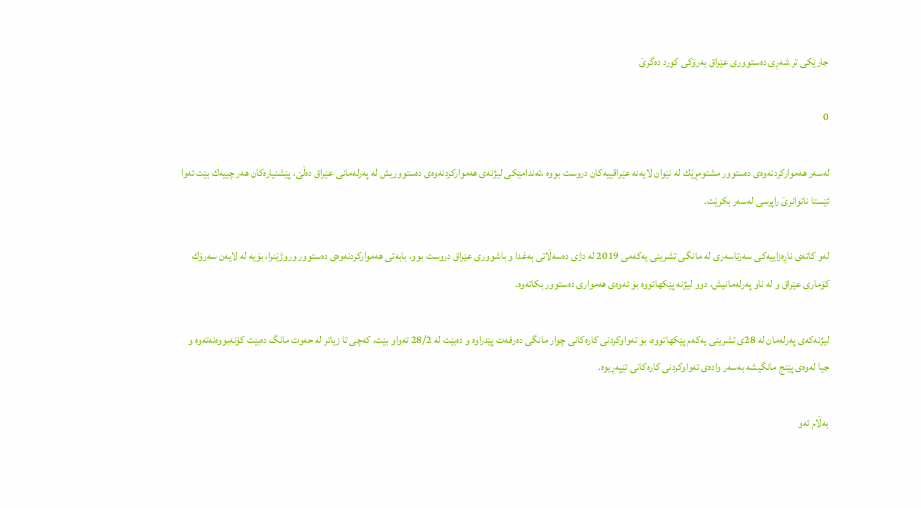جارێكى تر شه‌ڕى ده‌ستوورى عێراق به‌رۆكى كورد ده‌گرێ

0

له‌سه‌ر هه‌مواركردنه‌وه‌ى ده‌ستوور مشتومڕێك له‌ نێوان لایه‌نه‌ عێراقییه‌كان دروست بووه‌ ،ئه‌ندامێكى لیژنه‌ى هه‌مواركردنه‌وه‌ى ده‌ستووریش له‌ په‌رله‌مانى عێراق ده‌ڵێ، پێشنیاره‌كان هه‌ر چییه‌ك بێت ئه‌وا ئێستا ناتوانرێ راپرسى له‌سه‌ر بكرێت.

له‌و كاته‌ى ناڕه‌زاییه‌كى سه‌رتاسه‌رى له‌ مانگى تشرینى یه‌كه‌مى 2019 له‌ دژى ده‌سه‌ڵاتى به‌غدا و باشوورى عێراق دروست بوو، بابه‌تى هه‌مواركردنه‌وه‌ى ده‌ستوور وروژێنرا، بۆیه‌ له‌ لایه‌ن سه‌رۆك كۆمارى عێراق و له‌ ناو په‌رله‌مانیش، دوو لیژنه‌ پێكهاتووه‌ بۆ ئه‌وه‌ى هه‌موارى ده‌ستوور بكاته‌وه‌.

لیژنه‌كه‌ى په‌رله‌مان له‌ 28ى تشرینى یه‌كه‌م پێكهاتووه‌، بۆ ته‌واوكردنى كاره‌كانى چوار مانگى ده‌رفه‌ت پێدراوه‌ و ده‌بێت له‌ 28/2 ته‌واو بێت، كه‌چى تا زیاتر له‌ حه‌وت مانگ ده‌بێت كۆنه‌بووه‌نه‌ته‌وه‌ و جیا له‌وه‌ى پێنج مانگیشه‌ به‌سه‌ر واده‌ى ته‌واوكردنى كاره‌كانى تێپه‌ڕیوه‌.

به‌ڵام ئه‌و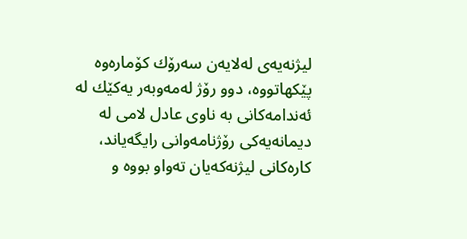لیژنه‌یه‌ى له‌لایه‌ن سه‌رۆك كۆماره‌وه‌ پێكهاتووه‌، دوو رۆژ له‌مه‌وبه‌ر یه‌كێك له‌ ئه‌ندامه‌كانى به‌ ناوى عادل لامى له‌ دیمانه‌یه‌كى رۆژنامه‌وانى رایگه‌یاند، كاره‌كانى لیژنه‌كه‌یان ته‌واو بووه‌ و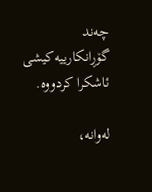چه‌ند گۆڕانكارییه‌كیشى ئاشكرا كردووه‌.

له‌وانه‌،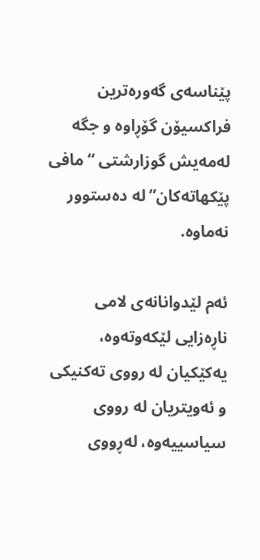پێناسه‌ى گه‌وره‌ترین فراكسیۆن گۆڕاوه‌ و جگه‌ له‌مه‌یش گوزارشتى “مافى پێكهاته‌كان” له‌ ده‌ستوور نه‌ماوه‌.

ئه‌م لێدوانانه‌ى لامى ناڕه‌زایى لێكه‌وته‌وه‌، یه‌كێكیان له‌ رووى ته‌كنیكى و ئه‌ویتریان له‌ رووى سیاسییه‌وه‌، له‌ڕووى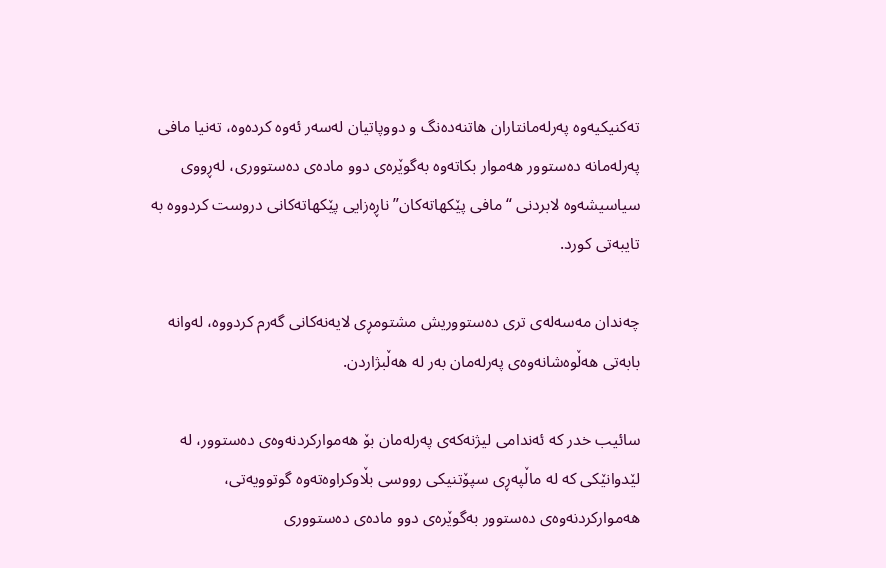ته‌كنیكیه‌وه‌ په‌رله‌مانتاران هاتنه‌ده‌نگ و دووپاتیان له‌سه‌ر ئه‌وه‌ كرده‌وه‌، ته‌نیا مافى په‌رله‌مانه‌ ده‌ستوور هه‌موار بكاته‌وه‌ به‌گوێره‌ى دوو ماده‌ى ده‌ستوورى، له‌ڕووى سیاسیشه‌وه‌ لابردنى “مافى پێكهاته‌كان” ناڕه‌زایى پێكهاته‌كانى دروست كردووه‌ به‌ تایبه‌تى كورد.

چه‌ندان مه‌سه‌له‌ى ترى ده‌ستووریش مشتومڕى لایه‌نه‌كانى گه‌رم كردووه‌، له‌وانه‌ بابه‌تى هه‌ڵوه‌شانه‌وه‌ى په‌رله‌مان به‌ر له‌ هه‌ڵبژاردن.

سائیب خدر كه‌ ئه‌ندامى لیژنه‌كه‌ى په‌رله‌مان بۆ هه‌مواركردنه‌وه‌ى ده‌ستوور، له‌ لێدوانێكى كه‌ له‌ ماڵپه‌ڕى سپۆتنیكى رووسى بڵاوكراوه‌ته‌وه‌ گوتوویه‌تى، هه‌مواركردنه‌وه‌ى ده‌ستوور به‌گوێره‌ى دوو ماده‌ى ده‌ستوورى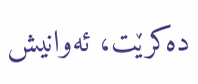ده‌كرێت، ئه‌وانیش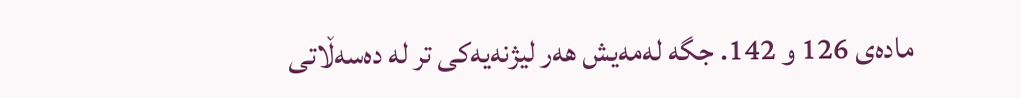ماده‌ى 126 و 142. جگه‌ له‌مه‌یش هه‌ر لیژنه‌یه‌كى تر له‌ ده‌سه‌ڵاتى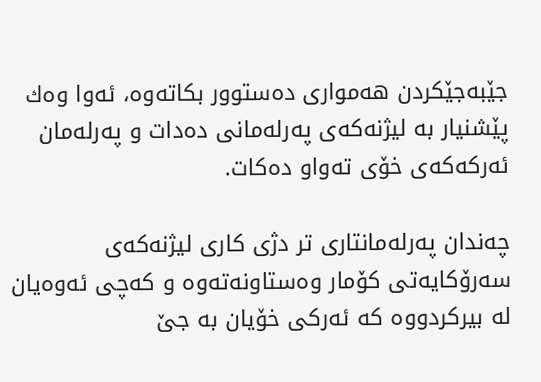جێبه‌جێكردن هه‌موارى ده‌ستوور بكاته‌وه‌، ئه‌وا وه‌ك پێشنیار به‌ لیژنه‌كه‌ى په‌رله‌مانى ده‌دات و په‌رله‌مان ئه‌ركه‌كه‌ى خۆى ته‌واو ده‌كات.

چه‌ندان په‌رله‌مانتارى تر دژى كارى لیژنه‌كه‌ى سه‌رۆكایه‌تى كۆمار وه‌ستاونه‌ته‌وه‌ و كه‌چى ئه‌وه‌یان له‌ بیركردووه‌ كه‌ ئه‌ركى خۆیان به‌ جێ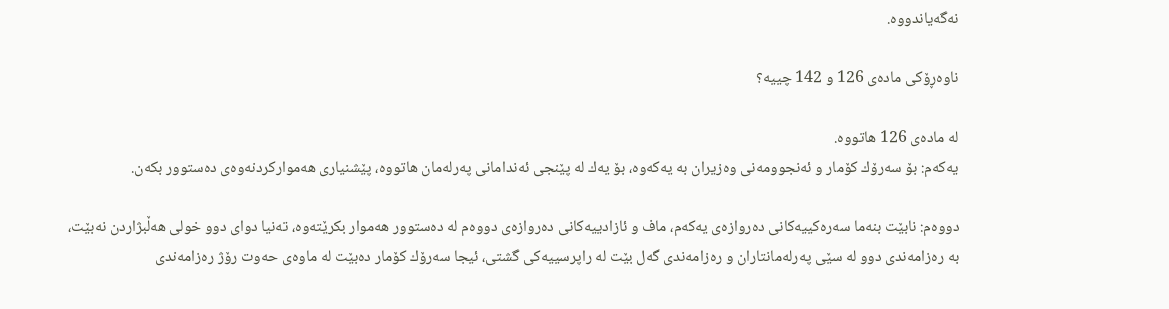نه‌گه‌یاندووه‌.

ناوه‌ڕۆكى ماده‌ى 126 و 142 چییه‌؟

له‌ ماده‌ى 126 هاتووه‌.
یه‌كه‌م: بۆ سه‌رۆك كۆمار و ئه‌نجوومه‌نى وه‌زیران به‌ یه‌كه‌وه‌، بۆ یه‌ك له‌ پێنجى ئه‌ندامانى په‌رله‌مان هاتووه،‌ پێشنیارى هه‌مواركردنه‌وه‌ى ده‌ستوور بكه‌ن.

دووه‌م: نابێت بنه‌ما سه‌ره‌كییه‌كانى ده‌روازه‌ى یه‌كه‌م، ماف و ئازادییه‌كانى ده‌روازه‌ى دووه‌م له‌ ده‌ستوور هه‌موار بكرێته‌وه‌، ته‌نیا دواى دوو خولى هه‌ڵبژاردن نه‌بێت، به‌ ره‌زامه‌ندى دوو له‌ سێى په‌رله‌مانتاران و ره‌زامه‌ندى گه‌ل بێت له‌ راپرسییه‌كى گشتى، ئیجا سه‌رۆك كۆمار ده‌بێت له‌ ماوه‌ى حه‌وت رۆژ ره‌زامه‌ندى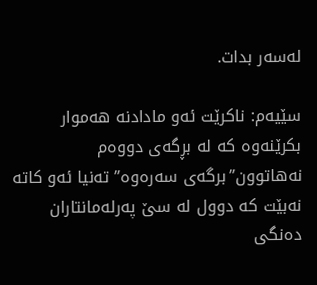له‌سه‌ر بدات.

سێیه‌م: ناكرێت ئه‌و مادادنه‌ هه‌موار بكرێنه‌وه‌ كه‌ له‌ بڕگه‌ى دووه‌م نه‌هاتوون”برگه‌ى سه‌ره‌وه‌” ته‌نیا ئه‌و كاته‌ نه‌بێت كه‌ دوول له‌ سێ په‌رله‌مانتاران ده‌نگى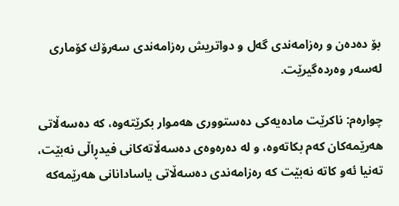بۆ ده‌ده‌ن و ره‌زامه‌ندى گه‌ل و دواتریش ره‌زامه‌ندى سه‌رۆك كۆمارى له‌سه‌ر وه‌رده‌گیرێت.

چواره‌م: ناكرێت ماده‌یه‌كى ده‌ستوورى هه‌موار بكرێته‌وه‌، كه‌ ده‌سه‌ڵاتى هه‌رێمه‌كان كه‌م بكاته‌وه‌، و له‌ ده‌ره‌وه‌ى ده‌سه‌ڵاته‌كانى فیدڕاڵى نه‌بێت، ته‌نيا ئه‌و كاته‌ نه‌بێت كه‌ ره‌زامه‌ندى ده‌سه‌ڵاتى یاسادانانى هه‌رێمه‌كه‌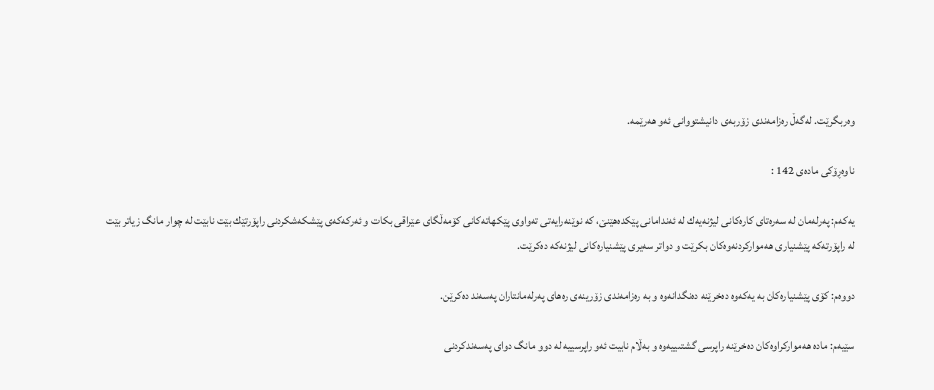وه‌ربگرێت. له‌گه‌ڵ ره‌زامه‌ندى زۆربه‌ى دانیشتووانى ئه‌و هه‌رێمه‌.

ناوه‌ڕۆكى ماده‌ى 142 :

یه‌كه‌م: په‌رله‌مان له‌ سه‌ره‌تاى كاره‌كانى لیژنه‌یه‌ك له‌ ئه‌ندامانى پێكده‌هێنێ، كه‌ نوێنه‌رایه‌تى ته‌واوى پێكهاته‌كانى كۆمه‌ڵگا‌ى عێراقى بكات و ئه‌ركه‌كه‌ى پێشكه‌شكردنى راپۆرتێك بێت نابێت له‌ چوار مانگ زیاتر بێت له‌ راپۆرته‌كه‌ پێشنیارى هه‌مواركردنه‌وه‌كان بكرێت و دواتر سه‌یرى پێشنیاره‌كانى لیژنه‌كه‌ ده‌كرێت.

دووه‌م: كۆى پێشنیاره‌كان به‌ یه‌كه‌وه‌ ده‌خرێنه‌ ده‌نگدانه‌وه‌ و به‌ ره‌زامه‌ندى زۆرینه‌ى ره‌هاى په‌رله‌مانتاران په‌سه‌ند ده‌كرێن.

سێیه‌م: ماده‌ هه‌مواركراوه‌كان ده‌خرێنه‌ راپرسى گشتىییه‌وه‌ و به‌ڵام نابیت ئه‌و راپرسییه‌ له‌ دوو مانگ دواى په‌سه‌ندكردنى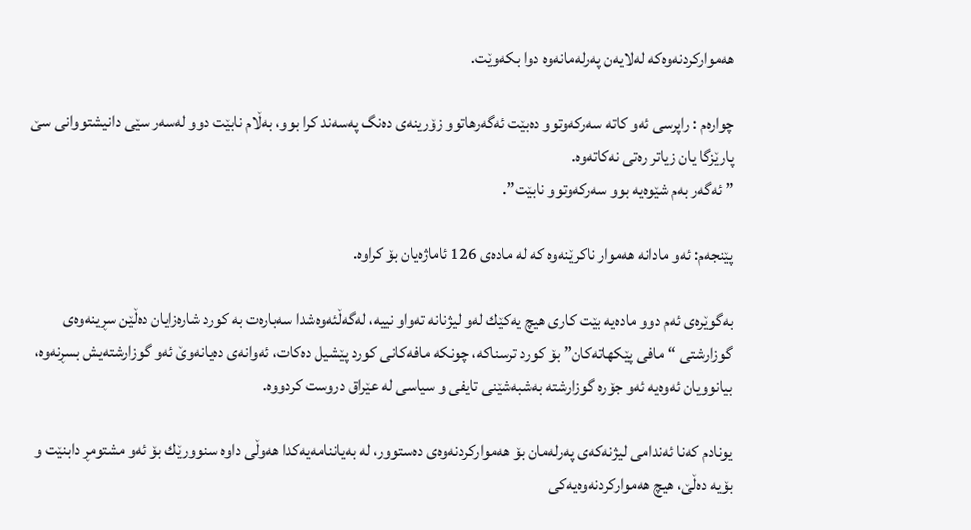هه‌مواركردنه‌وه‌كه‌ له‌لایه‌ن په‌رله‌مانه‌وه‌ دوا بكه‌وێت.

چواره‌م : راپرسى ئه‌و كاته‌ سه‌ركه‌وتوو ده‌بێت ئه‌گه‌رهاتوو زۆرینه‌ى ده‌نگ په‌سه‌ند كرا بوو، به‌ڵام نابێت دوو له‌سه‌ر سێى دانیشتووانى سێ پارێزگا یان زیاتر ره‌تى نه‌كاته‌وه‌.
” ئه‌گه‌ر به‌م شێوه‌یه‌ بوو سه‌ركه‌وتوو نابێت”.

پێنجه‌م: ئه‌و مادانه‌ هه‌موار ناكرێنه‌وه‌ كه‌ له‌ ماده‌ى 126 ئاماژه‌یان بۆ كراوه‌.

به‌گوێره‌ى ئه‌م دوو ماده‌یه‌ بێت كارى هیچ یه‌كێك له‌و لیژنانه‌ ته‌واو نییه‌، له‌گه‌ڵئه‌وه‌شدا سه‌باره‌ت به‌ كورد شاره‌زایان ده‌ڵێن سڕینه‌وه‌ى گوزارشتى “مافى پێكهاته‌كان” بۆ كورد ترسناكه‌، چونكه‌ مافه‌كانى كورد پێشیل ده‌كات، ئه‌وانه‌ى ده‌یانه‌وێ ئه‌و گوزارشته‌یش بسڕنه‌وه‌، بیانوویان ئه‌وه‌یه‌ ئه‌و جۆره‌ گوزارشته‌ به‌شبه‌شێنى تایفى و سیاسى له‌ عێراق دروست كردووه‌.

یونادم كه‌نا ئه‌ندامى لیژنه‌كه‌ى په‌رله‌مان بۆ هه‌مواركردنه‌وه‌ى ده‌ستوور، له‌ به‌یاننامه‌یه‌كدا هه‌وڵى داوه‌ سنوورێك بۆ ئه‌و مشتومڕ دابنێت و بۆیه‌ ده‌ڵێ، هیچ هه‌مواركردنه‌وه‌یه‌كى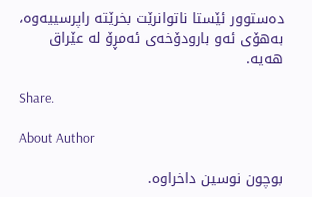ده‌ستوور ئێستا ناتوانرێت بخرێته‌ راپرسییه‌وه‌، به‌هۆى ئه‌و بارودۆخه‌ى ئه‌مڕۆ له‌ عێراق هه‌یه‌.

Share.

About Author

بوچون نوسین داخراوە.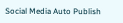Social Media Auto Publish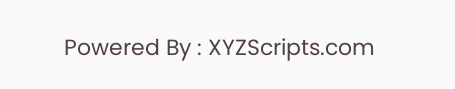Powered By : XYZScripts.com